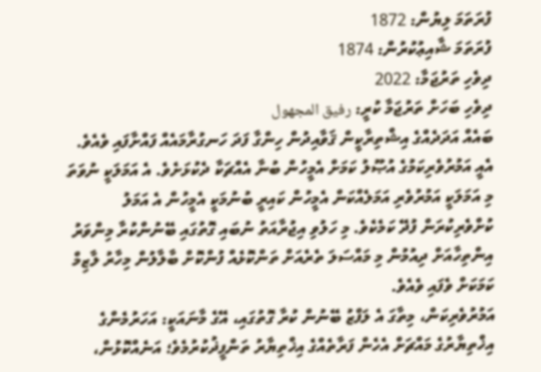ފުރަތަމަ ލިޔުން: 1872
ފުރަތަމަ ޝާއިޢުކުރުން: 1874
ދިވެހި ތަރުޖަމާ: 2022
ދިވެހި ބަހަށް ތަރުޖަމާ ކުރީ: رفيق المجهول
ބައެއް އަދަދެއްގެ އިޝްތިރާކީން ޤަވާއިދުން ހިންގާ ފަދަ ހަނގުރާމައެއް ފައްށާފައި ވެއެވެ. އެއީ އަމުރުވެރިކަމުގެ އުޞޫލު ކަމަށް އެމީހުން ބުނާ އެއްޗަކާ ދެކުޅަށެވެ. އެ އަމަލަކީ ނުވަތަ މި އަމަލަކީ އަމުރުވެރި އަމަލެއްކަން އެމީހުން ކައިރީ ބުނުމަކީ އެމީހުން އެ އަމަލު ކުށްވެރިކުރަން ފުދޭ ކަމެކެވެ. މި ހަލުވި އިޖުރާއަތު ނުބައި ގޮތުގައި ބޭނުންކުރާ މިންވަރު އިންތިހާއަށް ދިއުމުން މި މައްސަލަ ތެރެއަށް ތަންކޮޅެއް ފުންކޮށް ބާލާލުން މިހާރު ލާޒިމް ކަމަކަށް ވެފައި ވެއެވެ.
އަމުރުވެރިކަން، މިތާގަ އެ ލަފްޒު ބޭނުން ކުރާ ގޮތުގައި، އޭގެ މާނައަކީ: އަހަރުމެންގެ އިޚްތިޔާރުގެ މައްޗަށް އެހެން ފަރާތެއްގެ އިޚްތިޔާރު ތަންފީޛުކުރުމެވެ؛ އަނެއްކޮޅުން،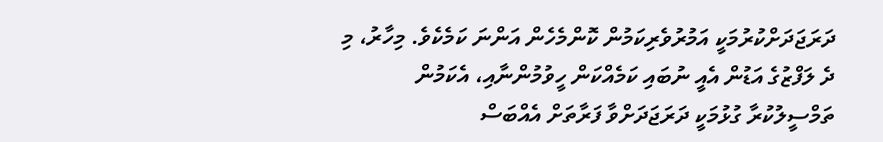ދަރަޖަދަށްކުރުމަކީ އަމުރުވެރިކަމުން ކޮންމެހެން އަންނަ ކަމެކެވެ. މިހާރު، މި ދެ ލަފްޒުގެ އަޑުން އެއީ ނުބައި ކަމެއްކަން ހީވުމުންނާއި، އެކަމުން ތަމްސީލުކުރާ ގުޅުމަކީ ދަރަޖަދަށްވާ ފަރާތަށް އެއްބަސް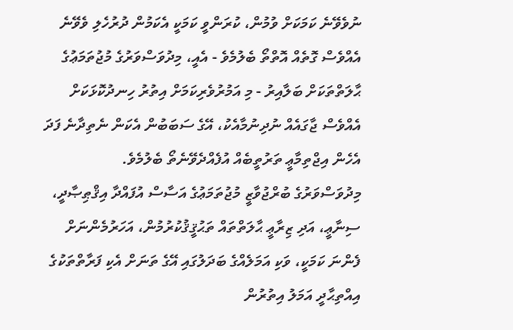ނުވެވޭނެ ކަމަކަށް ވުމުން، ކުރަންވީ ކަމަކީ އެކަމުން ދުރުހެލި ވެވޭނެ އެއްވެސް ގޮތެއް އޮތްތޯ ބެލުމެވެ - އެއީ، މިދުވަސްވަރުގެ މުޖުތަމަޢުގެ ޙާލަތްތަކަށް ބަލާއިރު - މި އަމުރުވެރިކަމަށް އިތުރު ހިނދުކޮޅަކަށް އެއްވެސް ޖާގައެއް ނުދިނުމާއެކު، އޭގެ ސަބަބުން އެކަން ނެތިދާނެ ފަދަ އެހެން އިޖްތިމާޢީ ތަރުތީބެއް އުފެއްދެވޭނެތޯ ބެލުމެވެ.
މިދުވަސްވަރުގެ ބުރްޖުވާޒީ މުޖުތަމަޢުގެ އަސާސް އުފައްދާ އިޤްޠިޞާދީ، ސިނާޢީ، އަދި ޒިރާޢީ ޙާލަތްތައް ތަޙުޤީޤުކުރުމުން، އަހަރުމެންނަށް ފެންނަ ކަމަކީ، ވަކި އަމަލެއްގެ ބަދަލުގައި އޭގެ ތަނަށް އެކި ފަރާތްތަކުގެ އިއްތިޙާދީ އަމަލު އިތުރުން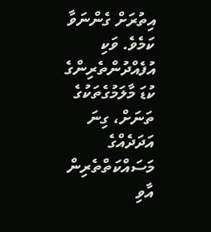އިތުރަށް ގެންނަވާ ކަމެވެ. ވަކި އުފެއްދުންތެރިންގެ ކުޑަ މާލަމުގެތަކުގެ ތަނަށް، ގިނަ އަދަދެއްގެ މަސައްކަތްތެރިން އާވި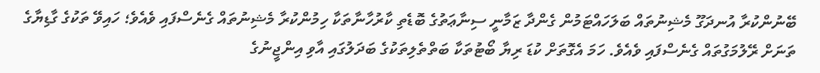ބޭނުންކުރާ އުނދަގޫ މެޝިނުތައް ބަލަހައްޓަމުން ގެންދާ ޒަމާނީ ސިނާޢަތުގެ ބޮޑެތި ކާރުހާނާތަކާ ހިމުންކުރާ މެޝިނުތައް ގެނެސްފައި ވެއެވެ؛ ހައިވޭ ތަކުގެ ގާޑިޔާގެ ތަނަށް ރޭލުމަގުތައް ގެނެސްފައި ވެއެވެ. ހަމަ އެގޮތަށް ކުޑަ ރިޔާ ބޯޓުތަކާ ބަތްތެލިތަކުގެ ބަދަލުގައި އާވި އިންޖީނުގެ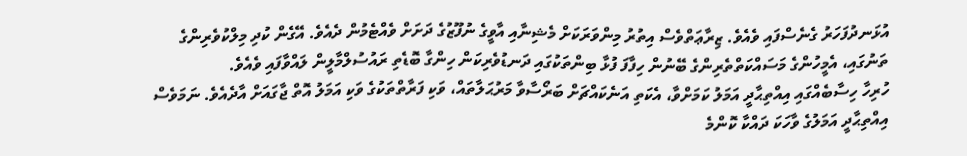އުޅަނދުފަހަރު ގެނެސްފައި ވެއެވެ. ޒިރާޢަތްވެސް އިތުރު މިންވަރަކަށް މެޝިނާއި އާވީގެ ނުފޫޒުގެ ދަށަށް ވެއްޓެމުން ދެއެވެ. އޭގެން ކުދި މިލްކުވެރިންގެ ތަނުގައި، އެމީހުންގެ މަސައްކަތްތެރިންގެ ބޭނުން ހިފާފަ ފުޅާ ބިންތަކުގައި ދަނޑުވެރިކަން ހިންގާ ބޮޑެތި ރައުސުލްމާލީން ލައްވާފައި ވެއެވެ.
ހުރިހާ ހިސާބެއްގައި އިއްތިޙާދީ އަމަލު ކަމަށްވާ، އެކަތި އަނެކައްޗަށް ބަރޯސާވާ މަރުޙަލާތައް، ވަކި ފަރާތްތަކުގެ ވަކި އަމަލު އޮތް ޖާގައަށް އާދެއެވެ. ނަމަވެސް އިއްތިޙާދީ އަމަލުގެ ވާހަކަ ދައްކާ ކޮންމެ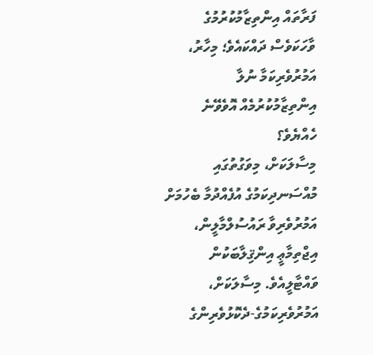ފަރާތައް އިންތިޒާމުކުރުމުގެ ވާހަކަވެސް ދައްކައެވެ؛ މިހާރު، އަމުރުވެރިކަމާ ނުލާ އިންތިޒާމުކުރުމެއް އޮވެވޭނެ ހެއްޔެވެ؟
މިސާލަކަށް، މިވަގުތުގައި މުއްސަނދިކަމުގެ އުފެއްދުމާ ބެހުމަށް އަމުރުވެރިވާ ރައުސުލްމާލީން، އިޖްތިމާޢީ އިންޤިލާބަކުން ވައްޓާލީއެވެ. މިސާލަކަށް، އަމުރުވެރިކަމުގެ-ދެކޮޅުވެރިންގެ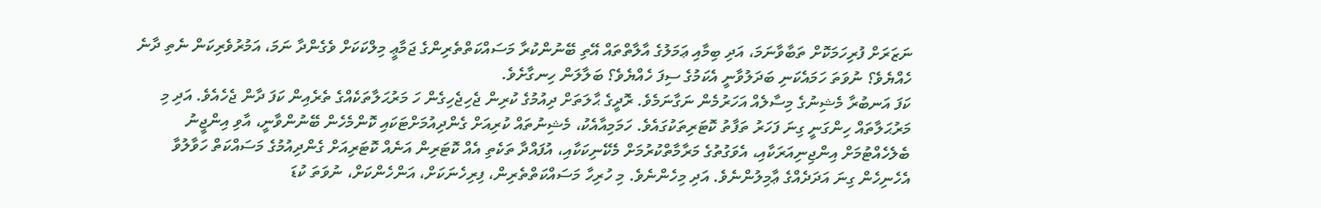ނަޒަރަށް ފުރިހަމަކޮށް ތަބާވާނަމަ، އަދި ބިމާއި ޢަމަލުގެ އާލާތްތައް އޭތި ބޭނުންކުރާ މަސައްކަތްތެރިންގެ ޖަމާޢީ މިލްކަކަށް ވެގެންދާ ނަމަ، އަމުރުވެރިކަން ނެތި ދާނެ ހެއްޔެވެ؟ ނުވަތަ ހަމައެކަނި ބަދަލުވާނީ އެކަމުގެ ސިފަ ހެއްޔެވެ؟ ބަލާލަން ހިނގާށެވެ.
ކަފަ އަނބުރާ މެޝިނުގެ މިސާލެއް އަހަރުމެން ނަގާނަމެވެ. ރޮދީގެ ޙާލަތަށް ދިއުމުގެ ކުރިން ޖެހިޖެހިގެން ހަ މަރުޙަލާތަކެއްގެ ތެރެއިން ކަފަ ދާން ޖެހެއެވެ. އަދި މި މަރުޙަލާތައް ހިންގަނީ ގިނަ ފަހަރު ތަފާތު ކޮޓަރިތަކުގައެވެ. ހަމަމިއާއެކު، މެޝިނުތައް ކުރިއަށް ގެންދިއުމަށްޓަކައި ކޮންމެހެން ބޭނުންވާނީ، އާވި އިންޖީނު ބެލެހެއްޓުމަށް އިންޖިނިއަރަކާއި، އެވަގުތުގެ މަރާމާތްކުރުމަށް މެކޭނިކަކާއި، އުފައްދާ ތަކެތި އެއް ކޮޓަރިން އަނެއް ކޮޓަރިއަށް ގެންދިއުމުގެ މަސައްކަތް ހަވާލުވާ އެހެނިހެން ގިނަ އަދަދެއްގެ ޢާމިލުންނެވެ. އަދި މިހެންނެވެ. މި ހުރިހާ މަސައްކަތްތެރިން، ފިރިހެނަކަށް، އަންހެންކަށް، ނުވަތަ ކުޑަ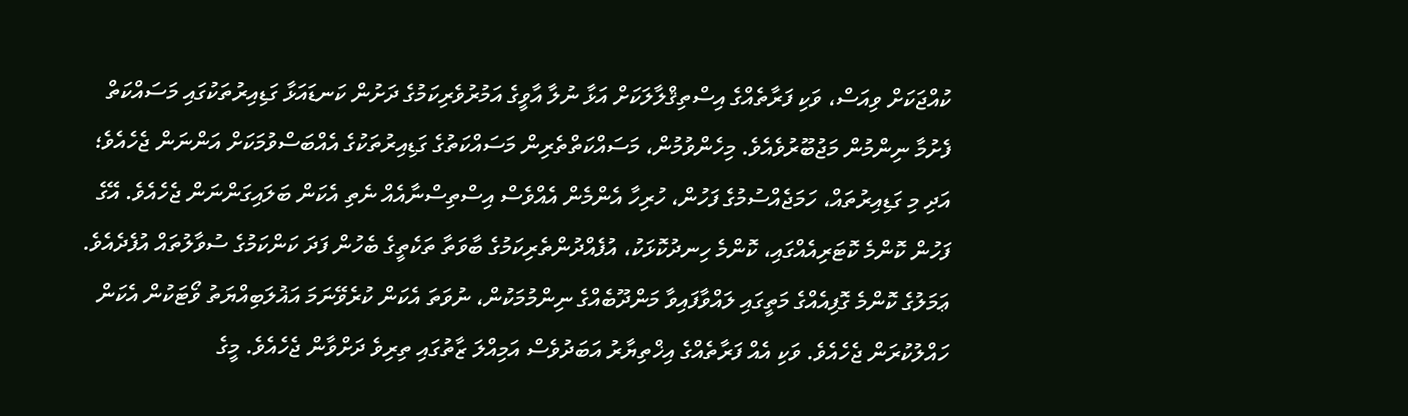ކުއްޖަކަށް ވިއަސް، ވަކި ފަރާތެއްގެ އިސްތިޤްލާލަކަށް އަޅާ ނުލާ އާވީގެ އަމުރުވެރިކަމުގެ ދަށުން ކަނޑައަޅާ ގަޑިއިރުތަކުގައި މަސައްކަތް ފެށުމާ ނިންމުން މަޖުބޫރުވެއެވެ. މިހެންވުމުން، މަސައްކަތްތެރިން މަސައްކަތުގެ ގަޑިއިރުތަކުގެ އެއްބަސްވުމަކަށް އަންނަން ޖެހެއެވެ؛ އަދި މި ގަޑިއިރުތައް، ހަމަޖެއްސުމުގެ ފަހުން، ހުރިހާ އެންމެން އެއްވެސް އިސްތިސްނާއެއް ނެތި އެކަން ބަލައިގަންނަން ޖެހެއެވެ. އޭގެ ފަހުން ކޮންމެ ކޮޓަރިއެއްގައި، ކޮންމެ ހިނދުކޮޅަކު، އުފެއްދުންތެރިކަމުގެ ބާވަތާ ތަކެތީގެ ބެހުން ފަދަ ކަންކަމުގެ ސުވާލުތައް އުފެދެއެވެ. ޢަމަލުގެ ކޮންމެ ގޮފިއެއްގެ މަތީގައި ލައްވާފައިވާ މަންދޫބެއްގެ ނިންމުމަކުން، ނުވަތަ އެކަން ކުރެވޭނަމަ އަޣުލަބިއްޔަތު ވޯޓަކުން އެކަން ހައްލުކުރަން ޖެހެއެވެ. ވަކި އެއް ފަރާތެއްގެ އިޚްތިޔާރު އަބަދުވެސް އަމިއްލަ ޒާތުގައި ތިރިވެ ދަށްވާން ޖެހެއެވެ. މީގެ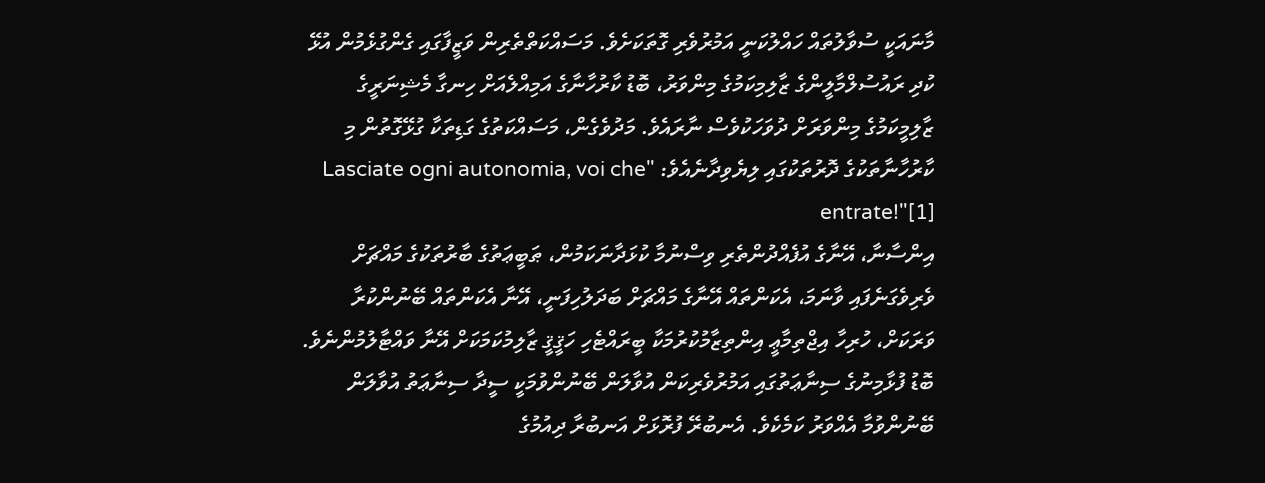މާނައަކީ ސުވާލުތައް ހައްލުކަނީ އަމުރުވެރި ގޮތަކަށެވެ. މަސައްކަތްތެރިން ވަޒީފާގައި ގެންގުޅެމުން އުޅޭ ކުދި ރައުސުލްމާލީންގެ ޒާލިމިކަމުގެ މިންވަރު، ބޮޑު ކާރުހާނާގެ އަމިއްލެއަށް ހިނގާ މެޝިނަރީގެ ޒާލިމީކަމުގެ މިންވަރަށް ދުވަހަކުވެސް ނާރައެވެ. މަދުވެގެން، މަސައްކަތުގެ ގަޑިތަކާ ގުޅޭގޮތުން މި ކާރުހާނާތަކުގެ ދޮރުތަކުގައި ލިޔެވިދާނެއެވެ: "Lasciate ogni autonomia, voi che entrate!"[1]
އިންސާނާ، އޭނާގެ އުފެއްދުންތެރި ވިސްނުމާ ކުޅަދާނަކަމުން، ޠަބީޢަތުގެ ބާރުތަކުގެ މައްޗަށް ވެރިވެގަނެފައި ވާނަމަ، އެކަންތައް އޭނާގެ މައްޗަށް ބަދަލުހިފަނީ، އޭނާ އެކަންތައް ބޭނުންކުރާ ވަރަކަށް، ހުރިހާ އިޖްތިމާޢީ އިންތިޒާމުކުރުމަކާ ބީރައްޓެހި ހަޤީޤީ ޒާލިމުކަމަކަށް އޭނާ ވައްޓާލުމުންނެވެ. ބޮޑު ފުޅާމިނުގެ ސިނާޢަތުގައި އަމުރުވެރިކަން އުވާލަން ބޭނުންވުމަކީ ސީދާ ސިނާޢަތު އުވާލަން ބޭނުންވުމާ އެއްވަރު ކަމެކެވެ. އެނބުރޭ ފުރޮޅަށް އަނބުރާ ދިއުމުގެ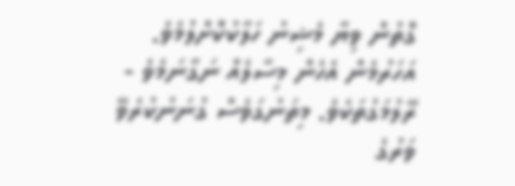ގޮތުން ވިޔާ މެޝިނު ހަލާކުކޮށްލުމެވެ.
އަހަރުމެން އެހެން މިސާލެއް ނަގާނަމެވެ - ރޭލުމަގުތަކެވެ. މިތަނުގަވެސް ގުނަނުކުރެވޭ ވަރުގެ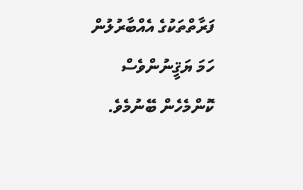ފަރާތްތަކުގެ އެއްބާރުލުން ހަމަ ޔަޤީނުންވެސް ކޮންމެހެން ބޭނުމެވެ.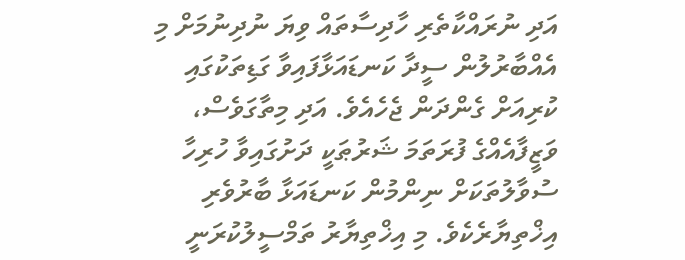އަދި ނުރައްކާތެރި ހާދިސާތައް ވިޔަ ނުދިނުމަށް މި އެއްބާރުލުން ސީދާ ކަނޑައަޅާފައިވާ ގަޑިތަކުގައި ކުރިއަށް ގެންދަން ޖެހެއެވެ. އަދި މިތާގަވެސް، ވަޒީފާއެއްގެ ފުރަތަމަ ޝަރުޠަކީ ދަށުގައިވާ ހުރިހާ ސުވާލުތަކަށް ނިންމުން ކަނޑައަޅާ ބާރުވެރި އިޚްތިޔާރެކެވެ. މި އިޚްތިޔާރު ތަމްސީލުކުރަނީ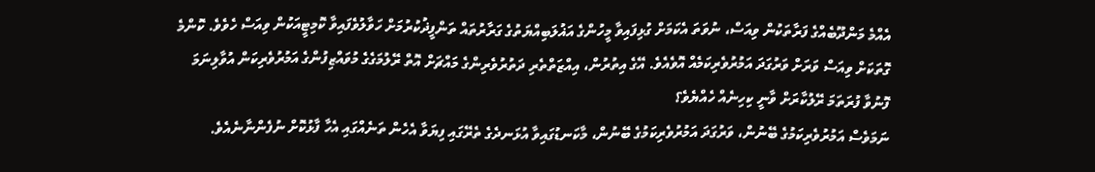އެއްމެ މަންދޫބެއްގެ ފަރާތަކުން ވިއަސް، ނުވަތަ އެކަމަށް ގުޅިފައިވާ މީހުންގެ އަޣުލަބިއްޔަތުގެ ގަރާރުތައް ތަންފީޛުކުރުމަށް ހަވާލުވެފައިވާ ކޮމިޓީއަކުން ވިއަސް ހެވެވެ. ކޮންމެ ގޮތަކަށް ވިއަސް ވަރަށް ވަރުގަދަ އަމުރުވެރިކަމެއް އޮވެއެވެ. އޭގެ އިތުރުން، އިއްޒަތްތެރި ދަތުރުވެރިންގެ މައްޗަށް އޮތް ރޭލުމަގެގެ މުވައްޒިފުންގެ އަމުރުވެރިކަން އުވާލިނަމަ ފޮނުވާ ފުރަތަމަ ރޭލުކާރަށް ވާނީ ކިހިނެއް ހެއްޔެވެ؟
ނަމަވެސް އަމުރުވެރިކަމުގެ ބޭނުން، ވަރުގަދަ އަމުރުވެރިކަމުގެ ބޭނުން، މާކަނޑުގައިވާ އުޅަނދެގެ ތެރޭގައި ފިޔަވާ އެހެން ތަނެއްގައި އެހާ ފާޅުކޮށް ނުފެންނާނެއެވެ.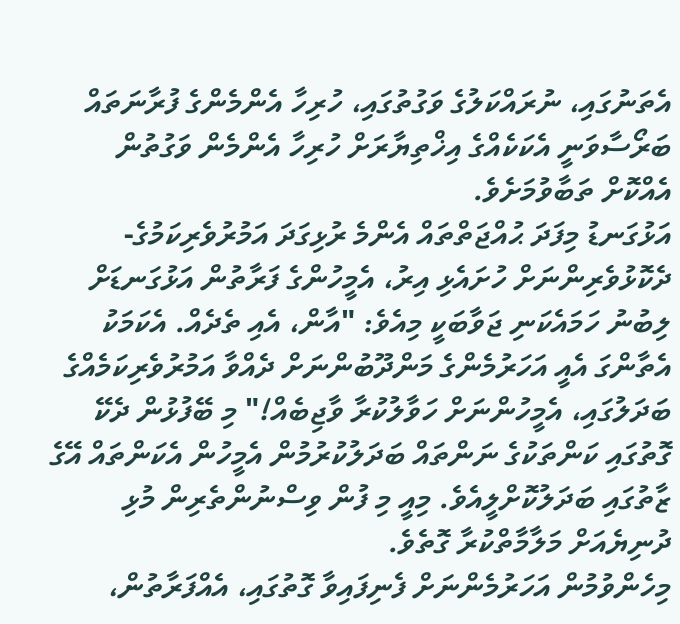އެތަނުގައި، ނުރައްކަލުގެ ވަގުތުގައި، ހުރިހާ އެންމެންގެ ފުރާނަތައް ބަރޯސާވަނީ އެކަކެއްގެ އިޚްތިޔާރަށް ހުރިހާ އެންމެން ވަގުތުން އެއްކޮށް ތަބާވުމަށެވެ.
އަޅުގަނޑު މިފަދަ ޙުއްޖަތްތައް އެންމެ ރުޅިގަދަ އަމުރުވެރިކަމުގެ-ދެކޮޅުވެރިންނަށް ހުށައެޅި އިރު، އެމީހުންގެ ފަރާތުން އަޅުގަނޑަށް ލިބުނު ހަމައެކަނި ޖަވާބަކީ މިއެވެ: "އާން، އެއި ތެދެއް. އެކަމަކު އެތާންގަ އެއީ އަހަރުމެންގެ މަންދޫބުންނަށް ދެއްވާ އަމުރުވެރިކަމެއްގެ ބަދަލުގައި، އެމީހުންނަށް ހަވާލުކުރާ ވާޖިބެއް!" މި ބޭފުޅުން ދެކޭ ގޮތުގައި ކަންތަކުގެ ނަންތައް ބަދަލުކުރުމުން އެމީހުން އެކަންތައް އޭގެ ޒާތުގައި ބަދަލުކޮށްލީއެވެ. މިއީ މި ފުން ވިސްނުންތެރިން މުޅި ދުނިޔެއަށް މަލާމާތްކުރާ ގޮތެވެ.
މިހެންވުމުން އަހަރުމެންނަށް ފެނިފައިވާ ގޮތުގައި، އެއްފަރާތުން،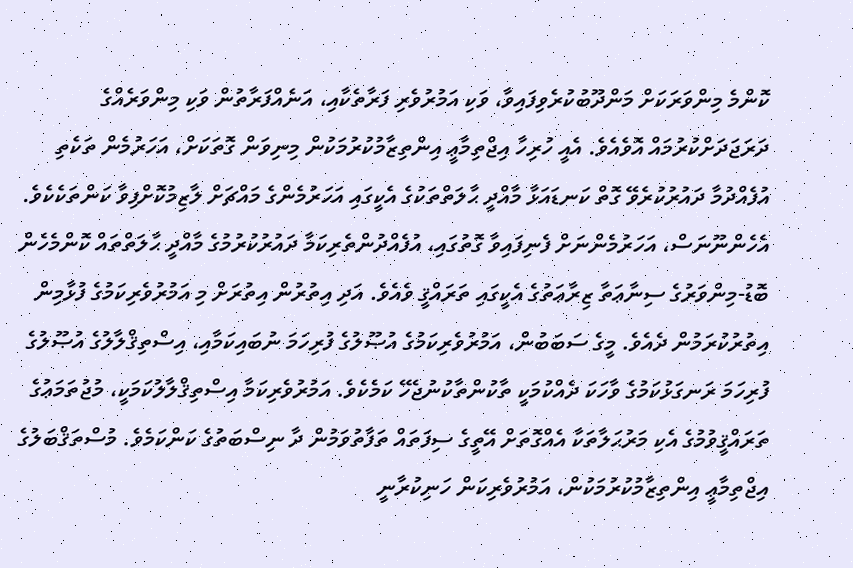ކޮންމެ މިންވަރަކަށް މަންދޫބުކުރެވިފައިވާ، ވަކި އަމުރުވެރި ފަރާތެކާއި، އަނެއްފަރާތުން ވަކި މިންވަރެއްގެ ދަރަޖަދަށްކުރުމައް އޮވެއެވެ. އެއީ ހުރިހާ އިޖްތިމާޢީ އިންތިޒާމުކުރުމަކުން މިނިވަން ގޮތަކަށް، އަހަރުމެން ތަކެތި އުފެއްދުމާ ދައުރުކުރެވޭ ގޮތް ކަނޑައަޅާ މާއްދީ ޙާލަތްތަކުގެ އެކީގައި އަހަރުމެންގެ މައްޗަށް ލާޒިމުކޮށްފިވާ ކަންތަކެކެވެ.
އެހެންނޫނަސް، އަހަރުމެންނަށް ފެނިފައިވާ ގޮތުގައި، އުފެއްދުންތެރިކަމާ ދައުރުކުރުމުގެ މާއްދީ ޙާލަތްތައް ކޮންމެހެން ބޮޑު-މިންވަރުގެ ސިނާޢަތާ ޒިރާޢަތުގެ އެކީގައި ތަރައްޤީ ވެއެވެ. އަދި އިތުރުން އިތުރަށް މި އަމުރުވެރިކަމުގެ ފުޅާމިން އިތުރުކުރަމުން ދެއެވެ. މީގެ ސަބަބުން، އަމުރުވެރިކަމުގެ އުޞޫލުގެ ފުރިހަމަ ނުބައިކަމާއި، އިސްތިޤްލާލުގެ އުޞޫލުގެ ފުރިހަމަ ރަނގަޅުކަމުގެ ވާހަކަ ދެއްކުމަކީ ތާކުންތާކުނުޖެހޭ ކަމެކެވެ. އަމުރުވެރިކަމާ އިސްތިޤްލާލުކަމަކީ، މުޖުތަމަޢުގެ ތަރައްޤީވުމުގެ އެކި މަރުޙަލާތަކާ އެއްގޮތަށް އޭތީގެ ސިފަތައް ތަފާތުވަމުން ދާ ނިސްބަތުގެ ކަންކަމެވެ. މުސްތަޤްބަލުގެ އިޖްތިމާޢީ އިންތިޒާމުކުރުމަކުން، އަމުރުވެރިކަން ހަނިކުރާނީ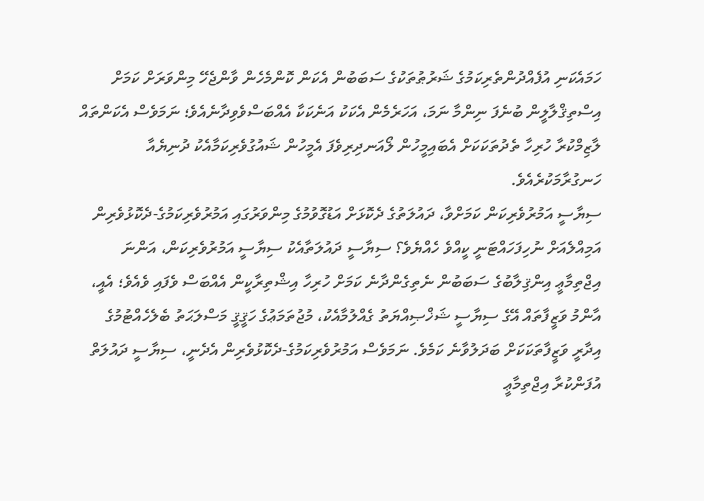ހަމައެކަނި އުފެއްދުންތެރިކަމުގެ ޝަރުޠުތަކުގެ ސަބަބުން އެކަން ކޮންމެހެން ވާންޖެހޭ މިންވަރަށް ކަމަށް އިސްތިޤްލާލީން ބުނެފަ ނިންމާ ނަމަ، އަހަރެމެން އެކަކު އަނެކަކާ އެއްބަސްވެވިދާނެއެވެ؛ ނަމަވެސް އެކަންތައް ލާޒިމްކުރާ ހުރިހާ ތެދުތަކަކަށް އެބައިމީހުން ލޯއަނދިރިވެފަ އެމީހުން ޝައުގުވެރިކަމާއެކު ދުނިޔެއާ ހަނގުރާމަކުރެއެވެ.
ސިޔާސީ އަމުރުވެރިކަން ކަމަށްވާ، ދައުލަތުގެ ދެކޮޅަށް އަޑުގޮވުމުގެ މިންވަރުގައި އަމުރުވެރިކަމުގެ-ދެކޮޅުވެރިން އަމިއްލެއަށް ނުހިފަހައްޓަނީ ކީއްވެ ހެއްޔެވެ؟ ސިޔާސީ ދައުލަތާއެކު ސިޔާސީ އަމުރުވެރިކަން، އަންނަ އިޖްތިމާޢީ އިންޤިލާބުގެ ސަބަބުން ނެތިގެންދާނެ ކަމަށް ހުރިހާ އިޝްތިރާކީން އެއްބަސް ވެފައި ވެއެވެ؛ އެއީ، އާންމު ވަޒީފާތައް އޭގެ ސިޔާސީ ޝަޚްޞިއްޔަތު ގެއްލުމާއެކު، މުޖުތަމަޢުގެ ހަޤީޤީ މަސްލަޙަތު ބެލެހެއްޓުމުގެ އިދާރީ ވަޒީފާތަކަކަށް ބަދަލުވާނެ ކަމެވެ. ނަމަވެސް އަމުރުވެރިކަމުގެ-ދެކޮޅުވެރިން އެދެނީ، ސިޔާސީ ދައުލަތް އުފަންކުރާ އިޖްތިމާޢީ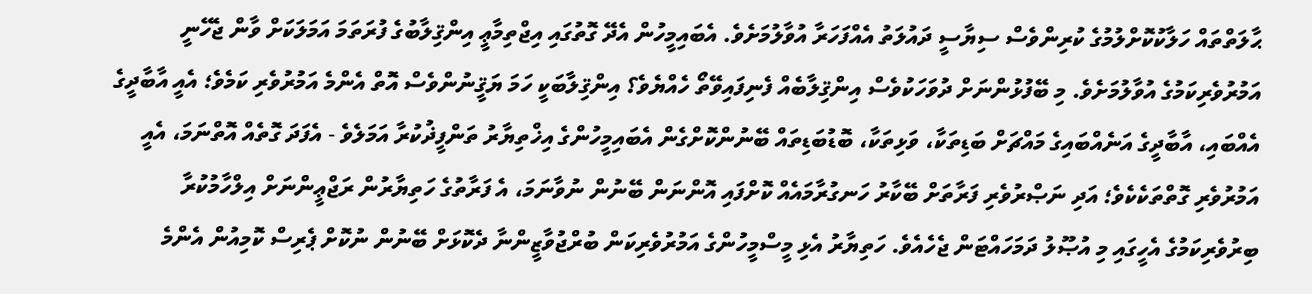ޙާލަތްތައް ހަލާކުކޮށްލުމުގެ ކުރިންވެސް ސިޔާސީ ދައުލަތު އެއްފަހަރާ އުވާލުމަށެވެ. އެބައިމީހުން އެދޭ ގޮތުގައި އިޖްތިމާޢީ އިންޤިލާބުގެ ފުރަތަމަ އަމަލަކަށް ވާން ޖެހޭނީ އަމުރުވެރިކަމުގެ އުވާލުމަށެވެ. މި ބޭފުޅުންނަށް ދުވަހަކުވެސް އިންޤިލާބެއް ފެނިފައިވޭތޯ ހެއްޔެވެ؟ އިންޤިލާބަކީ ހަމަ ޔަޤީނުންވެސް އޮތް އެންމެ އަމުރުވެރި ކަމެވެ؛ އެއީ އާބާދީގެ އެއްބައި، އާބާދީގެ އަނެއްބައިގެ މައްޗަށް ބަޑިތަކާ، ވަޅިތަކާ، ބޮޑުބަޑިތައް ބޭނުންކޮށްގެން އެބައިމީހުންގެ އިޚްތިޔާރު ތަންފީޛުކުރާ އަމަލެވެ - އެފަދަ ގޮތެއް އޮތްނަމަ، އެއީ އަމުރުވެރި ގޮތްތަކެކެވެ؛ އަދި ނަޞްރުވެރި ފަރާތަށް ބޭކާރު ހަނގުރާމައެއް ކޮށްފައި އޮންނަން ބޭނުން ނުވާނަމަ، އެ ފަރާތުގެ ހަތިޔާރުން ރަޖްޢީންނަށް އިލްހާމުކުރާ ބިރުވެރިކަމުގެ އެހީގައި މި އުޞޫލު ދަމަހައްޓަން ޖެހެއެވެ. ހަތިޔާރު އެޅި މީސްމީހުންގެ އަމުރުވެރިކަން ބުރްޖުވާޒީންނާ ދެކޮޅަށް ބޭނުން ނުކޮށް ޕެރިސް ކޮމިއުން އެންމެ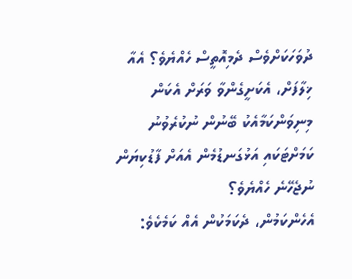ދުވަހަކަށްވެސް ދެމިއޮތީސް ހެއްޔެވެ؟ އެއާ ޚިލާފަށް، އެކަށީގެންވާ ވަރަށް އެކަން މިނިވަންކަމާއެކު ބޭނުން ނުކުރެވުނު ކަމަށްޓަކައި އަޅުގަނޑުމެން އެއަށް ފާޑުކިޔަން ނުޖެހޭނެ ހެއްޔެވެ؟
އެހެންކަމުން، ދެކަމަކުން އެއް ކަމެކެވެ: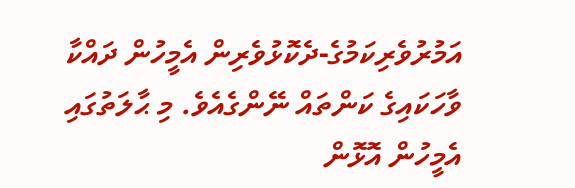އަމުރުވެރިކަމުގެ-ދެކޮޅުވެރިން އެމީހުން ދައްކާ ވާހަކައިގެ ކަންތައް ނޭންގެއެވެ. މި ޙާލަތުގައި އެމީހުން އޮޅޮން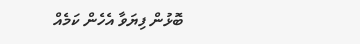ބޮޅުން ފިޔަވާ އެހެން ކަމެއް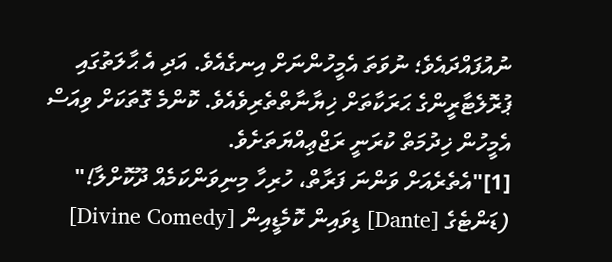ނުއުފައްދައެވެ؛ ނުވަތަ އެމީހުންނަށް އިނގެއެވެ. އަދި އެ ޙާލަތުގައި ޕުރޮލެޓާރީންގެ ޙަރަކާތަށް ޚިޔާނާތްތެރިވެއެވެ. ކޮންމެ ގޮތަކަށް ވިއަސް އެމީހުން ޚިދުމަތް ކުރަނީ ރަޖްޢިއްޔަތަށެވެ.
[1]"އެތެރެއަށް ވަންނަ ފަރާތް، ހުރިހާ މިނިވަންކަމެއް ދޫކޮށްލާ!" (ޑަންޓެގެ [Dante] ޑިވައިން ކޮމެޑީއިން [Divine Comedy]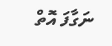ނަގާފަ އޮތް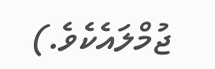ޖުމްލައެކެވެ.)